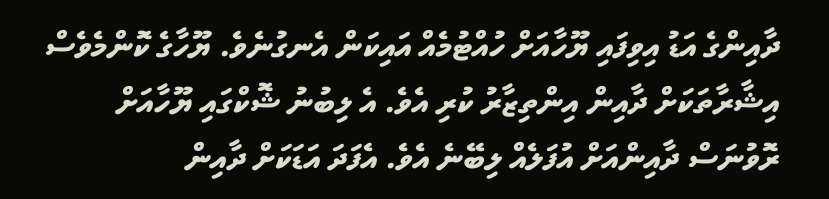ދާއިންގެ އަޑު އިވިފައި ޔޫހާއަށް ހުއްޓުމެއް އައިކަން އެނގުނެވެ. ޔޫހާގެ ކޮންމެވެސް އިޝާރާތަކަށް ދާއިން އިންތިޒާރު ކުރި އެވެ. އެ ލިބުނު ޝޮކްގައި ޔޫހާއަށް ރޮވުނަސް ދާއިންއަށް އުފަލެއް ލިބޭނެ އެވެ. އެފަދަ އަޑަކަށް ދާއިން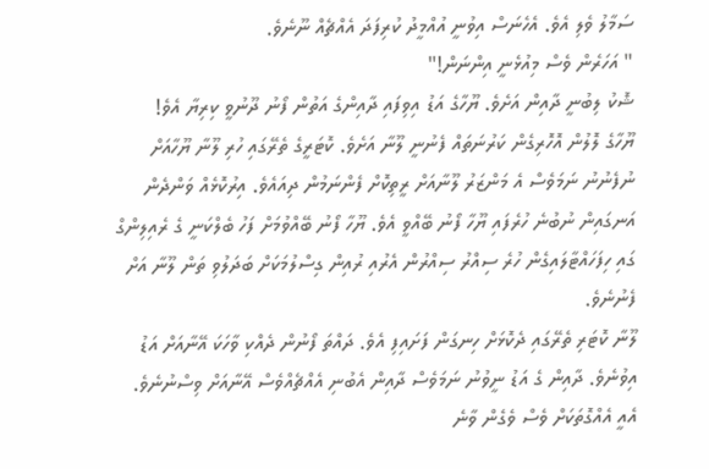ސަމާލު ވެލި އެވެ. އެހެނަސް އިވުނީ އުއްމީދު ކުރިފަދަ އެއްޗެއް ނޫނެވެ.
" އަހަރެން ވެސް މިއުޅެނީ އިންނަން!"
ޝޮކު ލިބުނީ ދާއިން އަށެވެ. ޔޫހާގެ އަޑު އިވިފައި ދާއިންގެ އަތުން ފޯނު ދޫނުވީ ކިރިޔާ އެވެ!
ޔޫހާގެ ލޮލުން އޮހޮރިގެން ކަރުނަތައް ފެނުނީ ލޫނާ އަށެވެ. ކޮޓަރީގެ ތެރޭގައި ހުރި ލޫނާ ޔޫހާއަށް ނުފެނުނު ނަމަވެސް އެ މަންޒަރު ލޫނާއަށް ރީތިކޮށް ފެންނަމުން ދިއައެވެ. އިރުކޮޅެއް ވަންދެން އަނގައިން ނުބުނެ ހުރެފައި ޔޫހާ ފޯނު ބޭއްވީ އެވެ. ޔޫހާ ފޯނު ބޭއްވުމަށް ފަހު ބެލްކަނީ ގެ ރެއިލިންގް ގައި ހިފަހައްޓާލައިގެން ހުރެ ސިއްރު ސިއްރުން އެރުއި ރުއިން ގިސްލުމަކަށް ބަދަލުވި ތަން ލޫނާ އަށް ފެނުނެވެ.
ލޫނާ ކޮޓަރި ތެރޭގައި ދެކޮޅަށް ހިނގަން ފަށައިފި އެވެ. ދައްތަ ފޯނުން ދެއްކި ވާހަކަ އޭނާއަށް އަޑު އިވުނެވެ. ދާއިން ގެ އަޑު ނީވުނު ނަމަވެސް ދާއިން އެބުނި އެއްޗެއްވެސް އޭނާއަށް ވިސްނުނެވެ. އެއީ އެއްގޮތަކަށް ވެސް ވެގެން ވާނެ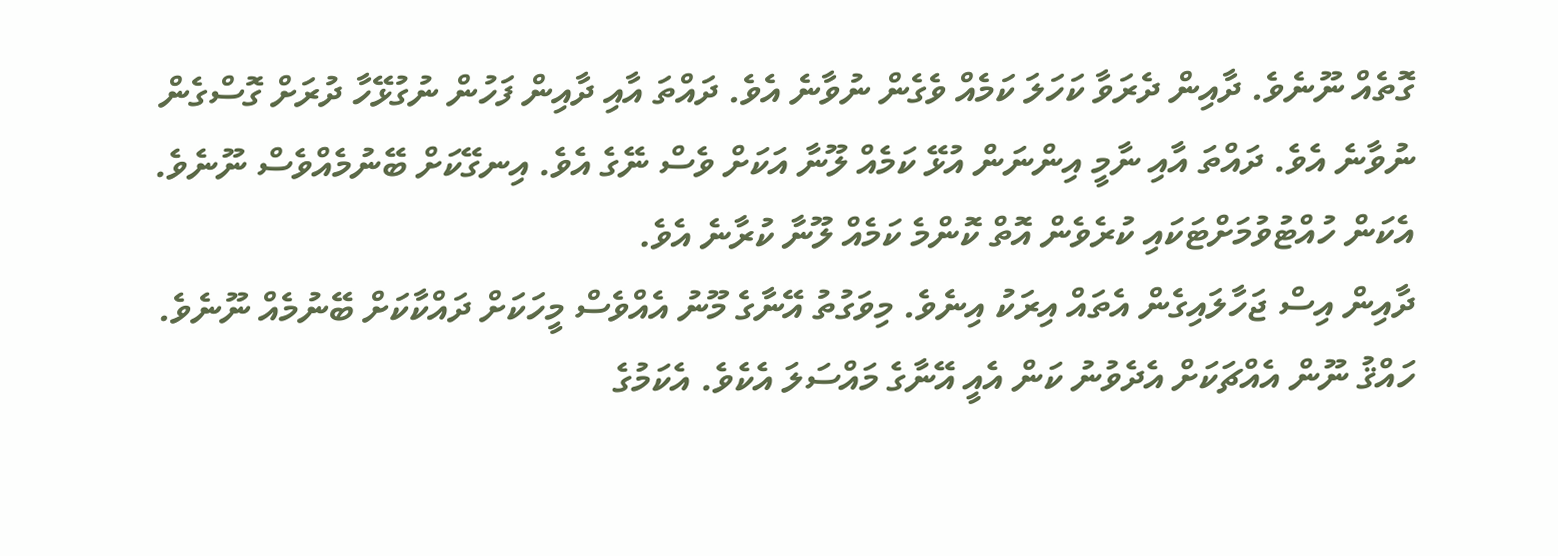ގޮތެއް ނޫނެވެ. ދާއިން ދެރަވާ ކަހަލަ ކަމެއް ވެގެން ނުވާނެ އެވެ. ދައްތަ އާއި ދާއިން ފަހުން ނުގުޅޭހާ ދުރަށް ގޮސްގެން ނުވާނެ އެވެ. ދައްތަ އާއި ނާމީ އިންނަން އުޅޭ ކަމެއް ލޫނާ އަކަށް ވެސް ނޭގެ އެވެ. އިނގޭކަށް ބޭނުމެއްވެސް ނޫނެވެ. އެކަން ހުއްޓުވުމަށްޓަކައި ކުރެވެން އޮތް ކޮންމެ ކަމެއް ލޫނާ ކުރާނެ އެވެ.
ދާއިން އިސް ޖަހާލައިގެން އެތައް އިރަކު އިނެވެ. މިވަގުތު އޭނާގެ މޫނު އެއްވެސް މީހަކަށް ދައްކާކަށް ބޭނުމެއް ނޫނެވެ. ހައްޤު ނޫން އެއްޗަކަށް އެދެވުނު ކަން އެއީ އޭނާގެ މައްސަލަ އެކެވެ. އެކަމުގެ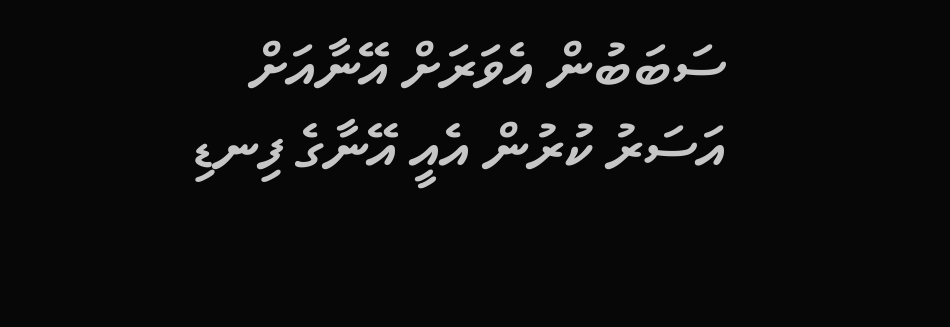ސަބަބުން އެވަރަށް އޭނާއަށް އަސަރު ކުރުން އެއީ އޭނާގެ ފިނޑި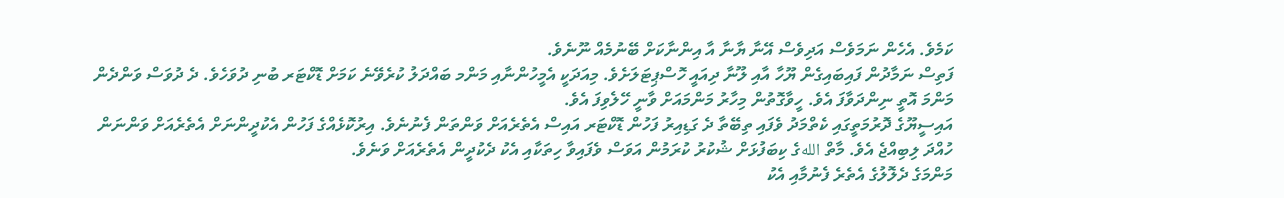ކަމެވެ. އެހެން ނަމަވެސް އަދިވެސް އޭނާ ޔާނާ އާ އިންނާކަށް ބޭނުމެއް ނޫނެވެ.
ފަތިސް ނަމާދުން ފައިބައިގެން ޔޫހާ އާއި ލޫނާ ދިއައީ ހޮސްޕިޓަލަށެވެ. މިއަދަކީ އެމީހުންނާއި މަންމ ބައްދަލު ކުރެވޭނެ ކަމަށް ޑޮކްޓަރ ބުނި ދުވަހެވެ. ދެ ދުވަސް ވަންދެން މަންމަ އޮތީ ނިންދަވާފަ އެވެ. ހީވާގޮތުން މިހާރު މަންމައަށް ވާނީ ހޭލެވިފަ އެވެ.
އައިސީޔޫގެ ދޮރުމަތީގައި ކެތްމަދު ވެފައި ތިބޭތާ ދެ ގަޑިއިރު ފަހުން ޑޮކްޓަރ އައިސް އެތެރެއަށް ވަންތަން ފެނުނެވެ. އިރުކޮޅެއްގެ ފަހުން އެކުދީންނަށް އެތެރެއަށް ވަންނަން ހުއްދަ ލިބިއްޖެ އެވެ. މާތް اللهގެ ކިބަފުޅަށް ޝުކުރު ކުރަމުން އަވަސް ވެފައިވާ ހިތަކާއި އެކު ދެކުދީން އެތެރެއަށް ވަނެވެ.
މަންމަގެ ދެލޮލުގެ އެތެރެ ފެނުމާއި އެކު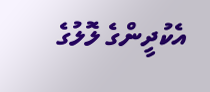އެކުދީންގެ ލޮލުގެ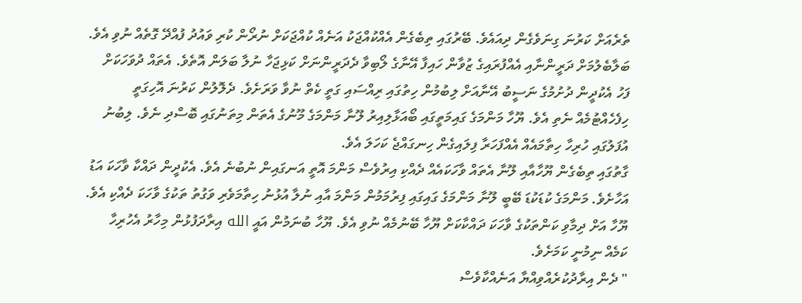ތެރެއަށް ކަރުނަ ގިނަވެގެން ދިއައެވެ. ބޭރުގައި ތިބެގެން އެއްކުއްޖަކު އަނެއް ކުއްޖަކަށް ނުރޯން ކުރި ވައުދު ފުއްދޭ ގޮތެއް ނުވި އެވެ. ބަލާބެލުމަށް ދަރީންނާއި އެއްފުރައިގެ ޒުވާން ހައިފާ އޭނާގެ ލޯބިވާ ދެދަރީންނަށް ކަޅިޖަހާ ނުލާ ބަލަން އޮތެވެ. އެތައް ދުވަހަކަށް ފަހު އެކުދީން ދުށުމުގެ ނަސީބު އޭނާއަށް ލިބުމުން ހިތުގައި ރިއްސައި ގަތީ ކެތް ނުވާ ވަރަށެވެ. ދެލޮލުން ކަރުނަ އޮހިގަތީ ހިފެހެއްޓުމެއް ނެތި އެވެ. ޔޫހާ މަންމަގެ ގައިމަތީގައި ބޯއަޅާލިއިރު ލޫނާ މަންމަގެ މޫނުގެ އެތަން މިތަނުގައި ބޮސްދި ނެވެ. ލިބުނު އުފަލުގައި ހުރިހާ ހިތާމައެއް އެއްފަހަރާ ފިލައިގެން ހިނގައްޖެ ކަހަލަ އެވެ.
ގާތުގައި ތިބެގެން ޔޫހާއާއި ލޫނާ އެތައް ވާހަކައެއް ދެއްކި އިރުވެސް މަންމަ އޮތީ އަނގައިން ނުބުނެ އެވެ. އެކުދީން ދައްކާ ވާހަކަ އަޑު އަހާށެވެ. މަންމަގެ ކުޑަކުޑަ ބޭބީ ލޫނާ މަންމަގެ ގައިގައި ފިރުމަމުން މަންމަ އާއި ނުލާ އުޅުނު ހިތާމަވެރި ވަގުތު ތަކުގެ ވާހަކަ ދެއްކި އެވެ. ޔޫހާ އަށް ދިމާވި ކަންތަކުގެ ވާހަކަ ދައްކާކަށް ޔޫހާ ބޭނުމެއް ނުވި އެވެ. ޔޫހާ ބުނަމުން އައީ الله އިރާދަފުޅުން މިހާރު އެހުރިހާ ކަމެއް ނިމުނީ ކަމަށެވެ.
" ދެން އިރާދުކުރެއްވިއްޔާ އަނެއްކާވެސް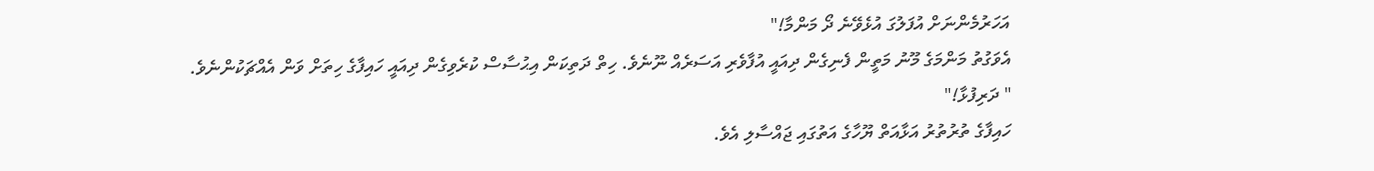އަހަރުމެންނަށް އުފަލުގަ އުޅެވޭނެ ދޯ މަންމާ!"
އެވަގުތު މަންމަގެ މޫނު މަތީން ފެނިގެން ދިއައީ އުފާވެރި އަސަރެއް ނޫނެވެ. ހިތް ދަތިކަން އިޙުސާސް ކުރެވިގެން ދިއައީ ހައިފާގެ ހިތަށް ވަން އެއްޗަކުންނެވެ.
" ދަރިފުޅާ!"
ހައިފާގެ ތުރުތުރު އަޅާއަތް ޔޫހާގެ އަތުގައި ޖައްސާލި އެވެ.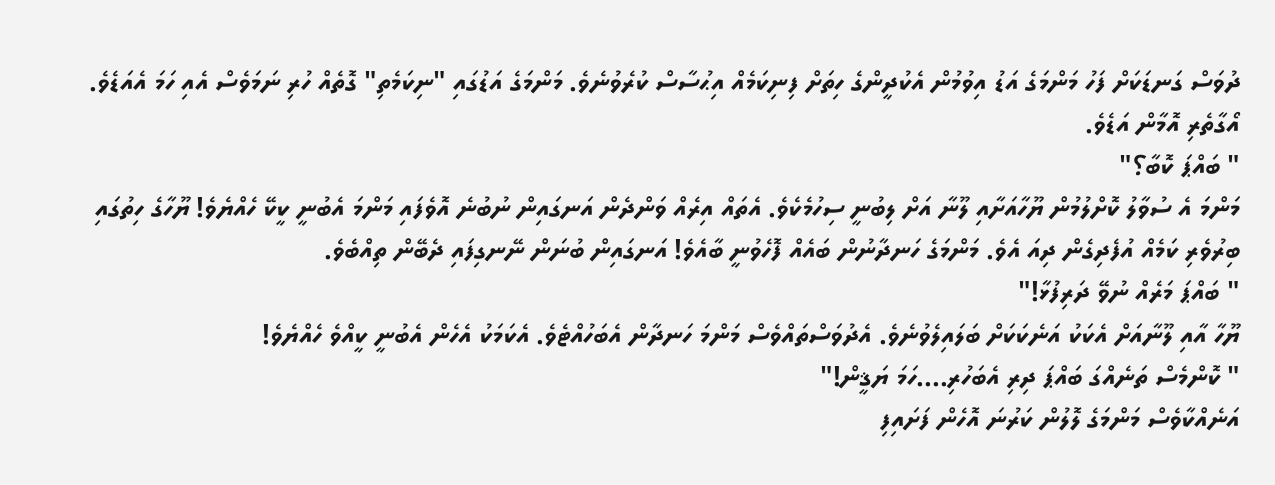ދުވަސް ގަނޑަކަށް ފަހު މަންމަގެ އަޑު އިވުމުން އެކުދީންގެ ހިތަށް ފިނިކަމެއް އިޙުސާސް ކުރެވުނެވެ. މަންމަގެ އަޑުގައި "ނިކަމެތި" ގޮތެއް ހުރި ނަމަވެސް އެއި ހަމަ އެއަޑެވެ. އޯގާތެރި އޮމާން އަޑެވެ.
" ބައްޕަ ކޮބާ؟"
މަންމަ އެ ސުވާލު ކޮށްލުމުން ޔޫހާއަށާއި ލޫނާ އަށް ލިބުނީ ސިހުމެކެވެ. އެތައް އިރެއް ވަންދެން އަނގައިން ނުބުނެ އޮވެފައި މަންމަ އެބުނީ ކީކޭ ހެއްޔެވެ! ޔޫހާގެ ހިތުގައި ބިރުވެރި ކަމެއް އުފެދިގެން ދިއަ އެވެ. މަންމަގެ ހަނދާނުން ބައެއް ފޮހެވުނީ ބާއެވެ! އަނގައިން ބުނަން ނޭނގިފައި ދެބޭން ތިއްބެވެ.
" ބައްޕަ މަރެއް ނުވޭ ދަރިފުޅާ!"
ޔޫހާ އާއި ލޫނާއަށް އެކަކު އަނެކަކަށް ބަލައިލެވުނެވެ. އެދުވަސްތައްވެސް މަންމަ ހަނދާން އެބަހުއްޓެވެ. އެކަމަކު އެހެން އެބުނީ ކީއްވެ ހެއްޔެވެ!
" ކޮންމެސް ތަނެއްގަ ބައްޕަ ދިރި އެބަހުރި....ހަމަ ޔަޤީން!"
އަނެއްކާވެސް މަންމަގެ ލޮލުން ކަރުނަ އޮހެން ފަށައިފި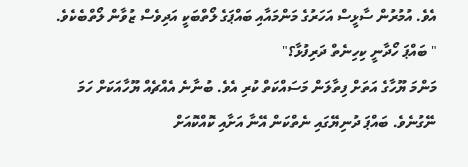އެވެ. އުމުރުން ސާޅީސް އަހަރުގެ މަންމައާއި ބައްޕަގެ ލޯތްބަކީ އަދިވެސް ޒުވާން ލޯތްބެކެވެ.
" ބައްޕަ ހޯދާނީ ކިހިނެތް ދަރިފުޅާ؟"
މަންމަ ޔޫހާގެ އަތަށް ފިތާލަން މަސައްކަތް ކުރި އެވެ. ބުނާނެ އެއްޗެއް ޔޫހާއަކަށް ހަމަ ނޭގުނެވެ. ބައްޕަ ދުނިޔޭގައި ނެތްކަން އޭނާ އަށާއި ކޮއްކޮއަށް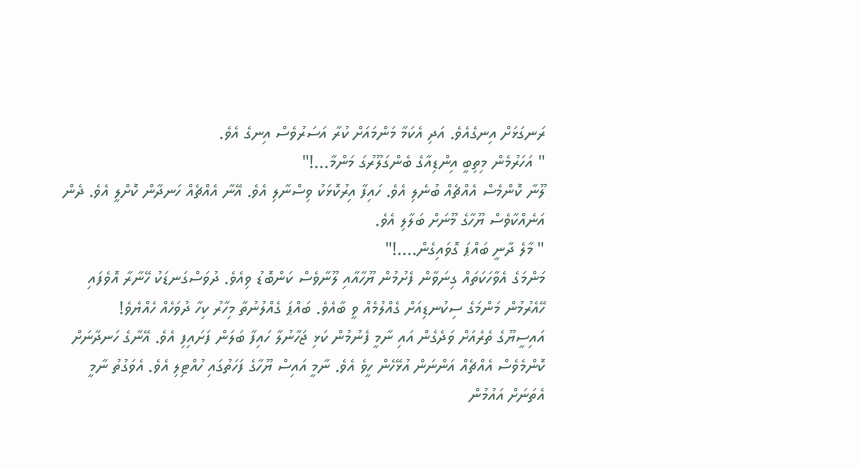ރަނގަޅަށް އިނގެއެވެ. އަދި އެކަމާ މަންމައަށް ކުރާ އަސަރުވެސް އިނގެ އެވެ.
" އަހަރުމެން މިތިބީ އިންޑިއާގެ ބެންގަލޫރުގަ މަންމާ...!"
ލޫނާ ކޮންމެސް އެއްޗެއް ބުނެލި އެވެ. ހައިފާ އިރުކޮޅަކު ވިސްނާލި އެވެ. އޭނާ އެއްޗެއް ހަނދާން ކޮށްލީ އެވެ. ދެން އަނެއްކާވެސް ޔޫހާގެ މޫނަށް ބަލާލި އެވެ.
" މާލެ ދާނީ ބައްޕަ ގޮވައިގެން....!"
މަންމަގެ އެވާހަކަތައް ގިނަވާން ފެށުމުން ޔޫހާއާއި ލޫނާވެސް ކަންބޮޑު ވިއެވެ. ދުވަސްގަނޑަކު ހޭނާރާ އޮވެފައި ހޭއެރުމުން މަންމަގެ ސިކުނޑިއަށް ގެއްލުމެއް ވީ ބާއެވެ. ބައްޕަ ގެއްލުނުތާ މިހާރު ކިހާ ދުވަހެއް ހެއްޔެވެ!
އައިސީޔޫގެ ތެރެއަށް ވަދެގެން އައި ނާމީ ފެނުމުން ކަޅި ޖަހާނުލާ ހައިފާ ބަލަން ފަށައިފި އެވެ. އޭނާގެ ހަނދާނަށް ކޮންމެވެސް އެއްޗެއް އަންނަން އުޅޭހެން ހީވެ އެވެ. ނާމީ އައިސް ޔޫހާގެ ފަހަތުގައި ހުއްޓިލި އެވެ. އެވަގުތު ނާމީ އެތަނަށް އައުމުން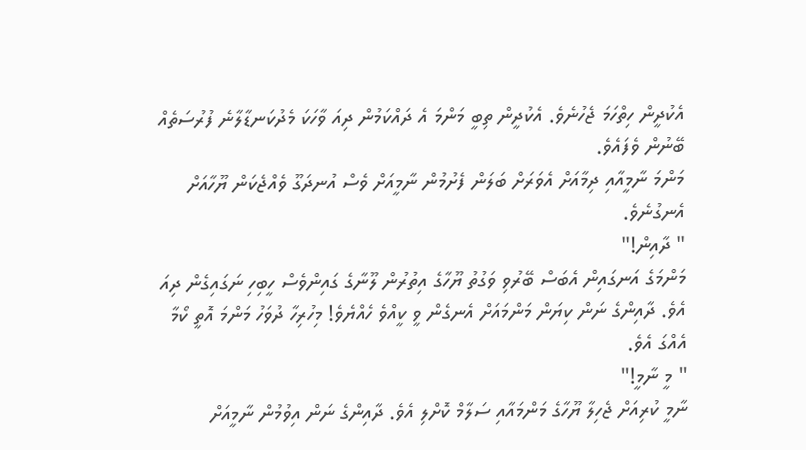އެކުދީން ހިތްހަމަ ޖެހުނެވެ. އެކުދީން ތިބީ މަންމަ އެ ދައްކަމުން ދިއަ ވާހަކަ މެދުކަނޑާލާނެ ފުރުސަތެއް ބޭނުން ވެފައެވެ.
މަންމަ ނާމީއާއި ދިމާއަށް އެވަރަށް ބަލަން ފެށުމުން ނާމީއަށް ވެސް އުނދަގޫ ވެއްޖެކަން ޔޫހާއަށް އެނގުނެވެ.
" ދާއިން!"
މަންމަގެ އަނގައިން އެބަސް ބޭރުވި ވަގުތު ޔޫހާގެ އިތުރުން ލޫނާގެ ގައިންވެސް ހީބިހި ނަގައިގެން ދިއަ އެވެ. ދާއިންގެ ނަން ކިޔަން މަންމައަށް އެނގެން ވީ ކީއްވެ ހެއްޔެވެ! މިހުރިހާ ދުވަހު މަންމަ އޮތީ ކޯމާ އެއްގަ އެވެ.
" މީ ނާމީ!"
ނާމީ ކުރިއަށް ޖެހިލާ ޔޫހާގެ މަންމައާއި ސަލާމް ކޮށްލި އެވެ. ދާއިންގެ ނަން އިވުމުން ނާމީއަށް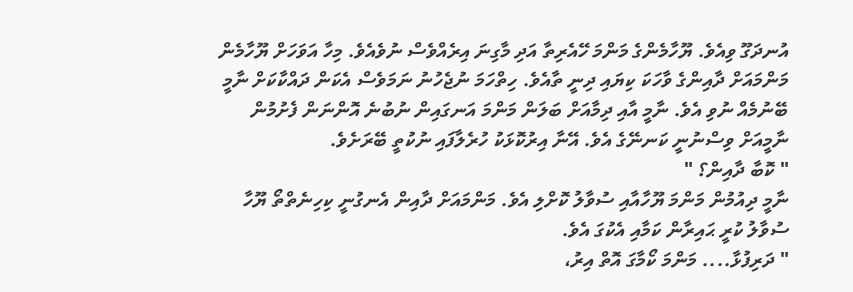އުނދަގޫ ވިއެވެ. ޔޫހާމެންގެ މަންމަ ހޭއެރިތާ އަދި މާގިނަ އިރެއްވެސް ނުވެއެވެ. މިހާ އަވަހަށް ޔޫހާމެން މަންމައަށް ދާއިންގެ ވާހަކަ ކިޔައި ދިނީ ތާއެވެ. ހިތްހަމަ ނުޖެހުނު ނަމަވެސް އެކަން ދައްކާކަށް ނާމީ ބޭނުމެއް ނުވި އެވެ. ނާމީ އާއި ދިމާއަށް ބަލަން މަންމަ އަނގައިން ނުބުނެ އޮންނަން ފެށުމުން ނާމީއަށް ވިސްނުނީ ކަނނޭގެ އެވެ. އޭނާ އިރުކޮޅަކު ހުރެލާފައި ނުކުތީ ބޭރަށެވެ.
" ކޮބާ ދާއިން؟ "
ނާމީ ދިއުމުން މަންމަ ޔޫހާއާއި ސުވާލު ކޮށްލި އެވެ. މަންމައަށް ދާއިން އެނގުނީ ކިހިނެތްތޯ ޔޫހާ ސުވާލު ކުރީ ޙައިރާން ކަމާއި އެކުގަ އެވެ.
" ދަރިފުޅާ.... މަންމަ ކޯމާގަ އޮތް އިރު،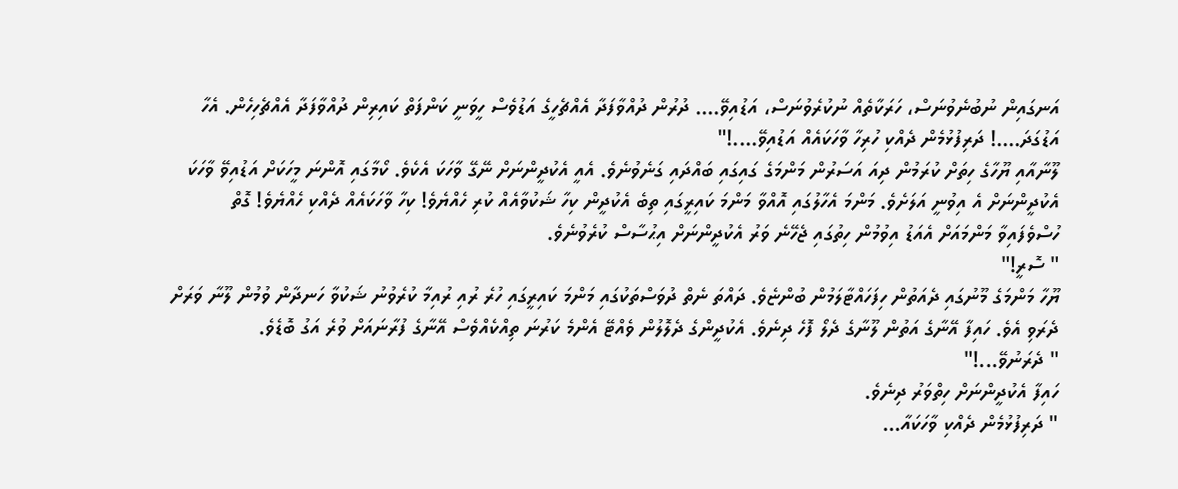އަނގައިން ނުބުނެވުނަސް، ހަރަކާތެއް ނުކުރެވުނަސް، އަޑުއިވޭ.... ދުރުން ދުއްވާފަދާ އެއްޗެހީގެ އަޑުވެސް ހީވަނީ ކަންފަތް ކައިރިން ދުއްވާފަދާ އެއްޗެހިހެން. އެހާ އަޑުގަދަ....! ދަރިފުޅުމެން ދެއްކި ހުރިހާ ވާހަކައެއް އަޑުއިވޭ....!"
ލޫނާއާއި ޔޫހާގެ ހިތަށް ކުރަމުން ދިއަ އަސަރުން މަންމަގެ ގައިގައި ބައްދައި ގަނެވުނެވެ. އެއީ އެކުދީންނަށް ނޭގޭ ވާހަކަ އެކެވެ. ކޯމާގައި އޮންނަ މީހަކަށް އަޑުއިވޭ ވާހަކަ އެކުދީންނަށް އެ އިވުނީ އަލަށެވެ. މަންމަ އެހާލުގައި އޮއްވާ މަންމަ ކައިރީގައި ތިބެ އެކުދީން ކިހާ ޝަކުވާއެއް ކުރި ހެއްޔެވެ! ކިހާ ވާހަކައެއް ދެއްކި ހެއްޔެވެ! ގޮތް ހުސްވެފައިވާ މަންމައަށް އެއަޑު އިވުމުން ހިތުގައި ޖެހޭނެ ވަރު އެކުދީންނަށް އިޙުސާސް ކުރެވުނެވެ.
" ސޮރީ!"
ޔޫހާ މަންމަގެ މޫނުގައި ދެއަތުން ހިފަހައްޓާލަމުން ބުންޏެވެ. ދައްތަ ނެތް ދުވަސްތަކުގައި މަންމަ ކައިރީގައި ހުރެ ރުއި ރުއިމާ ކުރެވުނު ޝަކުވާ ހަނދާން ވުމުން ލޫނާ ވަރަށް ދެރަވި އެވެ. ހައިފާ އޭނާގެ އަތުން ލޫނާގެ ދެލޯ ފޮހެ ދިނެވެ. އެކުދީންގެ ދެލޮލުން ވެއްޓޭ އެންމެ ކަރުނަ ތިއްކެއްވެސް އޭނާގެ ފުރާނައަށް ވުރެ އަގު ބޮޑެވެ.
" ދެރަނުވޭ...!"
ހައިފާ އެކުދީންނަށް ހިތްވަރު ދިނެވެ.
" ދަރިފުޅުމެން ދެއްކި ވާހަކައާ...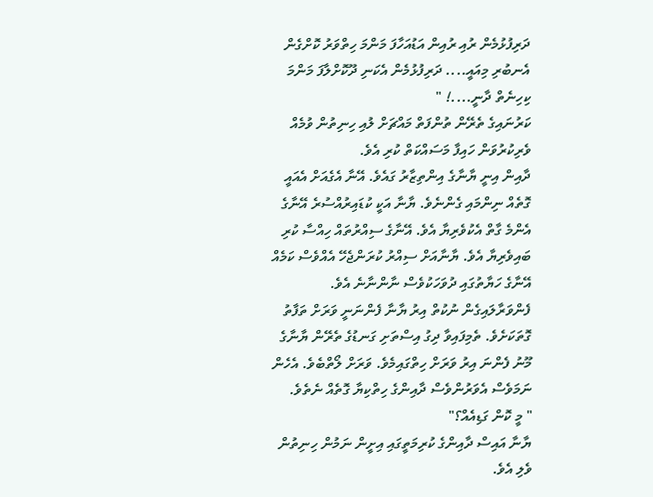ދަރިފުޅުމެން ރުއި ރުއިން އަޑުއަހާފަ މަންމަ ހިތްވަރު ކޮށްގެން އެނބުރި މިއައީ.... ދަރިފުޅުމެން އެކަނި ދޫކޮށްލާފަ މަންމަ ކިހިނެތް ދާނީ....! "
ކަރުނައިގެ ތެރޭން ތުންފަތް މައްޗަށް ލުއި ހިނިތުން ވުމެއް ވެރިކުރުވަން ހައިފާ މަސައްކަތް ކުރި އެވެ.
ދާއިން އިނީ ޔާނާގެ އިންތިޒާރު ގައެވެ. އޭނާ އެގެއަށް އެއައީ ގޮތެއް ނިންމައި ގެންނެވެ. ޔާނާ އަކީ ކުޑައިރުއްސުރެ އޭނާގެ އެންމެ ގާތް އެކުވެރިޔާ އެވެ. އޭނާގެ ސިއްރުތައް ހިއްސާ ކުރި ބައިވެރިޔާ އެވެ. ޔާނާއަށް ސިއްރު ކުރަންޖެހޭ އެއްވެސް ކަމެއް އޭނާގެ ހަޔާތުގައި ދުވަހަކުވެސް ނާންނާނެ އެވެ.
ފެންވަރާލައިގެން ނުކުތް އިރު ޔާނާ ފެންނަނީ ވަރަށް ތަފާތު ގޮތަކަށެވެ. ތެމިފައިވާ ދިގު އިސްތަށި ގަނޑުގެ ތެރޭން ޔާނާގެ މޫނު ފެންނަ އިރު ވަރަށް ހިތްގައިމެވެ. ވަރަށް ލޯތްބެވެ. އެހެން ނަމަވެސް އެވަރުންވެސް ދާއިންގެ ހިތްކިޔާ ގޮތެއް ނެތެވެ.
" މީ ކޮން ގަޑިއެއް؟"
ޔާނާ އައިސް ދާއިންގެ ކުރިމަތީގައި އިށީން ނަމުން ހިނިތުން ވެލި އެވެ.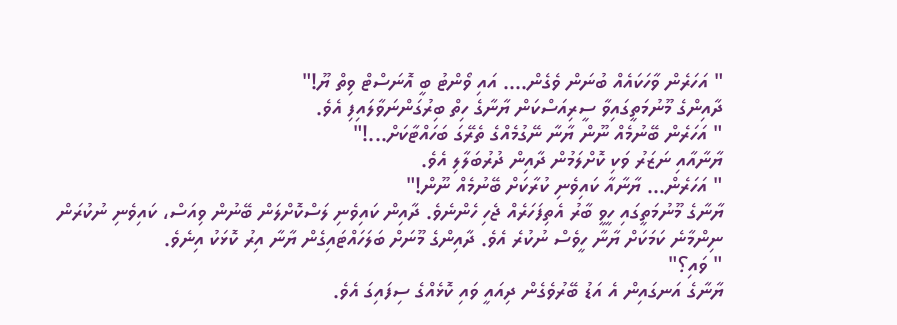" އަހަރެން ވާހަކައެއް ބުނަން ވެގެން.... އައި ވޯންޓު ބީ އޮނަސްޓް ވިތް ޔޫ!"
ދާއިންގެ މޫނުމަތީގައިވާ ސީރިއަސްކަން ޔާނާގެ ހިތް ބިރުގަންނަވާލައިފި އެވެ.
" އަހަރެން ބޭނުމެއް ނޫން ޔާނާ ނޭގުމެއްގެ ތެރޭގަ ބަހައްޓާކަށް...!"
ޔާނާއާއި ނަޒަރު ވަކި ކޮށްލަމުން ދާއިން ދުރުބަލާލި އެވެ.
" އަހަރެން... ޔާނާއާ ކައިވެނި ކުރާކަށް ބޭނުމެއް ނޫން!"
ޔާނާގެ މޫނުމަތީގައި ހީވީ ބާރު އެތިފަހަރެއް ޖެހި ހެންނެވެ. ދާއިން ކައިވެނި ލަސްކޮށްލަން ބޭނުން ވިއަސް، ކައިވެނި ނުކުރަން ނިންމާނެ ކަމަކަށް ޔާނާ ހީވެސް ނުކުރެ އެވެ. ދާއިންގެ މޫނަށް ބަލަހައްޓައިގެން ޔާނާ އިރު ކޮޅަކު އިނެވެ.
" ވައި؟"
ޔާނާގެ އަނގައިން އެ އަޑު ބޭރުވެގެން ދިއައީ ވައި ކޮޅެއްގެ ސިފައިގަ އެވެ.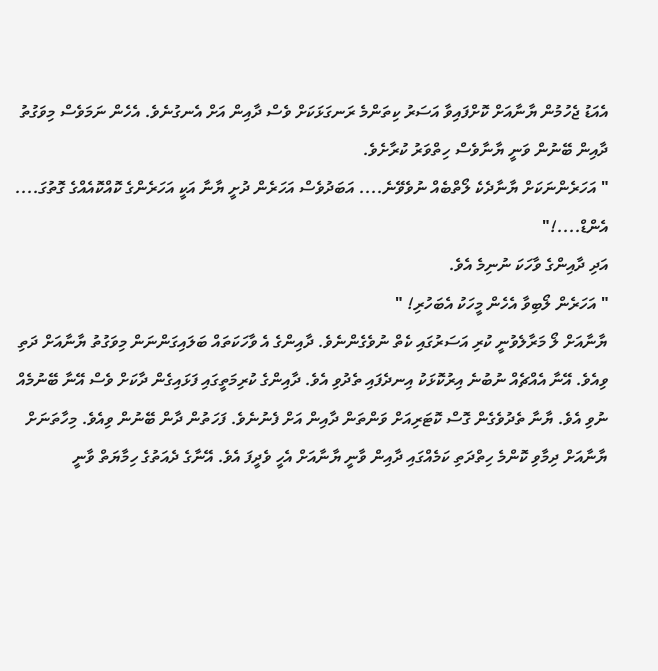އެއަޑު ޖެހުމުން ޔާނާއަށް ކޮށްފައިވާ އަސަރު ކިތަންމެ ރަނގަޅަކަށް ވެސް ދާއިން އަށް އެނގުނެވެ. އެހެން ނަމަވެސް މިވަގުތު ދާއިން ބޭނުން ވަނީ ޔާނާވެސް ހިތްވަރު ކުރާށެވެ.
" އަހަރެންނަކަށް ޔާނާދެކެ ލޯތްބެއް ނުވެވޭނެ.... އަބަދުވެސް އަހަރެން ދުށީ ޔާނާ އަކީ އަހަރެންގެ ކޮއްކޮއެއްގެ ގޮތުގަ.... އެންޑް....!"
އަދި ދާއިންގެ ވާހަކަ ނުނިމެ އެވެ.
" އަހަރެން ލޯބިވާ އެހެން މީހަކު އެބަހުރި! "
ޔާނާއަށް ލޯ މަރާލެވުނީ ކުރި އަސަރުގައި ކެތް ނުވެގެންނެވެ. ދާއިންގެ އެ ވާހަކަތައް ބަލައިގަންނަން މިވަގުތު ޔާނާއަށް ދަތި ވިއެވެ. އޭނާ އެއްޗެއް ނުބުނެ އިރުކޮޅަކު އިނދެފައި ތެދުވި އެވެ. ދާއިންގެ ކުރިމަތީގައި ފަޅައިގެން ދާކަށް ވެސް އޭނާ ބޭނުމެއް ނުވި އެވެ. ޔާނާ ތެދުވެގެން ގޮސް ކޮޓަރިއަށް ވަންތަން ދާއިން އަށް ފެނުނެވެ. ފަހަތުން ދާން ބޭނުން ވިއެވެ. މިހާތަނަށް ޔާނާއަށް ދިމާވި ކޮންމެ ހިތްދަތި ކަމެއްގައި ދާއިން ވާނީ ޔާނާއަށް އެހީ ވެދީފަ އެވެ. އޭނާގެ ދެއަތުގެ ހިމާޔަތް ވާނީ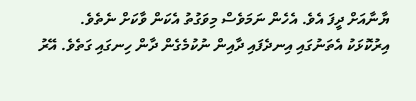ޔާނާއަށް ދީފަ އެވެ. އެހެން ނަމަވެސް މިވަގުތު އެކަން ވާކަށް ނެތެވެ.
އިރުކޮޅަކު އެތަނުގައި އިނދެފައި ދާއިން ނުކުމެގެން ދާން ހިނގައި ގަތެވެ. އޭރު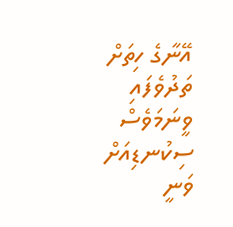އޭނާގެ ހިތަށް ތަދުވެފައި ވީނަމަވެސް ސިކުނޑިއަށް ވަނީ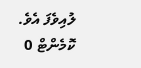ލުއިވެފަ އެވެ.
ކޮމެންޓް 0